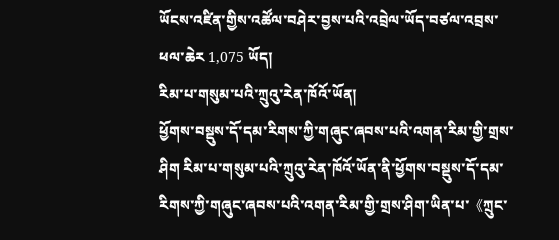ཡོངས་འཛིན་གྱིས་འཚོལ་བཤེར་བྱས་པའི་འབྲེལ་ཡོད་བཙལ་འབྲས་ཕལ་ཆེར 1,075 ཡོད།
རིམ་པ་གསུམ་པའི་ཀྲུའུ་རེན་ཁོའོ་ཡོན།
ཕྱོགས་བསྡུས་དོ་དམ་རིགས་ཀྱི་གཞུང་ཞབས་པའི་འགན་རིམ་གྱི་གྲས་ཤིག རིམ་པ་གསུམ་པའི་ཀྲུའུ་རེན་ཁོའོ་ཡོན་ནི་ཕྱོགས་བསྡུས་དོ་དམ་རིགས་ཀྱི་གཞུང་ཞབས་པའི་འགན་རིམ་གྱི་གྲས་ཤིག་ཡིན་པ་《ཀྲུང་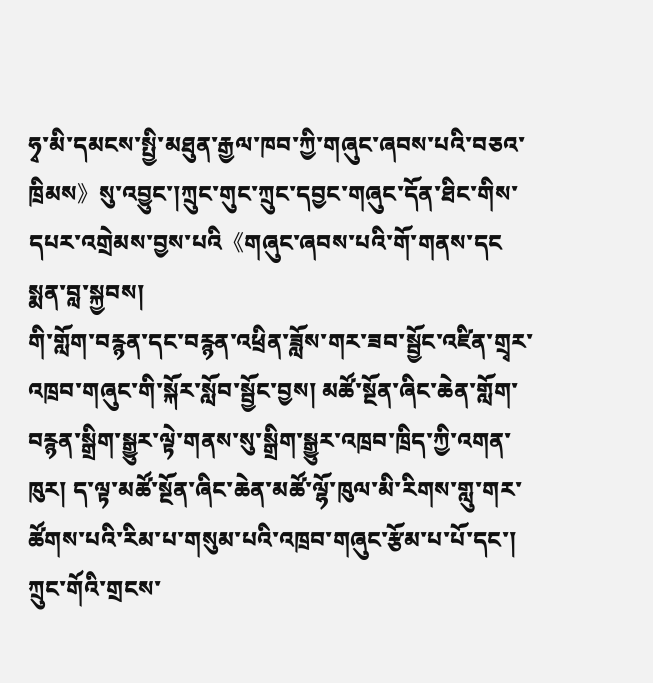ཧྭ་མི་དམངས་སྤྱི་མཐུན་རྒྱལ་ཁབ་ཀྱི་གཞུང་ཞབས་པའི་བཅའ་ཁྲིམས》སུ་འབྱུང་།ཀྲུང་གུང་ཀྲུང་དབྱང་གཞུང་དོན་ཐིང་གིས་དཔར་འགྲེམས་བྱས་པའི《གཞུང་ཞབས་པའི་གོ་གནས་དང
སྨན་བླ་སྐྱབས།
གི་གློག་བརྙན་དང་བརྙན་འཕྲིན་ཟློས་གར་ཟབ་སྦྱོང་འཛིན་གྲྭར་འཁྲབ་གཞུང་གི་སྐོར་སློབ་སྦྱོང་བྱས། མཚོ་སྔོན་ཞིང་ཆེན་གློག་བརྙན་སྒྲིག་སྒྱུར་ལྟེ་གནས་སུ་སྒྲིག་སྒྱུར་འཁྲབ་ཁྲིད་ཀྱི་འགན་ཁུར། ད་ལྟ་མཚོ་སྔོན་ཞིང་ཆེན་མཚོ་ལྷོ་ཁུལ་མི་རིགས་གླུ་གར་ཚོགས་པའི་རིམ་པ་གསུམ་པའི་འཁྲབ་གཞུང་རྩོམ་པ་པོ་དང་། ཀྲུང་གོའི་གྲངས་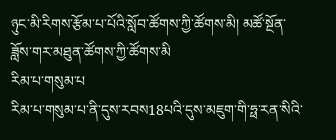ཉུང་མི་རིགས་རྩོམ་པ་པོའི་སློབ་ཚོགས་ཀྱི་ཚོགས་མི། མཚོ་སྔོན་ཟློས་གར་མཐུན་ཚོགས་ཀྱི་ཚོགས་མི
རིམ་པ་གསུམ་པ
རིམ་པ་གསུམ་པ་ནི་དུས་རབས18པའི་དུས་མཇུག་གི་ཧྥ་རན་སིའི་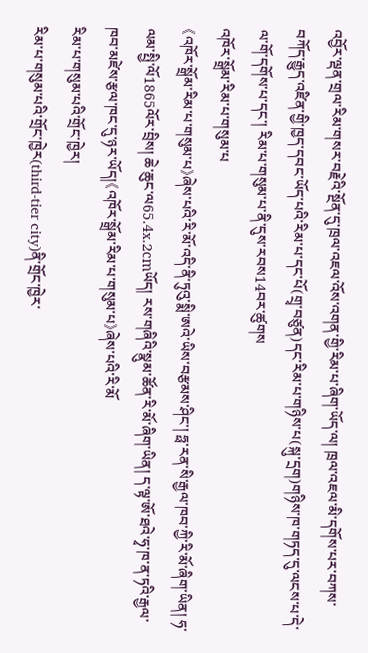འབྱོར་ལྡན་གྲལ་རིམ་གསར་བརྗེའི་སྔོན་དུ་ཁྲལ་འཇལ་འོས་འགན་གྱི་རིམ་པ་ཞིག་ཡོད་ལ། ཁྲལ་འཇལ་མི་དགོས་པར་བཀས་བཀོད་རྒྱུད་འཛིན་གྱི་ཁྱད་དབང་ཡོད་པའི་རིམ་པ་དང་པོ(གྲྭ་བཙུན)དང་རིམ་པ་གཉིས་པ(སྐུ་དྲག)གཉིས་ཁ་གཏད་དུ་ལངས་པ་དེ་ལ་གོ་དགོས་པ་དང་། རིམ་པ་གསུམ་པ་ནི་དུས་རབས14བར་ཚུགས
འཁོར་སྒྲོམ་རིམ་པ་གསུམ་པ
《འཁོར་སྒྲོམ་རིམ་པ་གསུམ་པ》ཞེས་པའི་རི་མོ་འདི་ནི་ཏུའུ་སྨི་ཨའེ་ཡིས་བརྩམས་ཤིང་། ཧྥ་རན་སི་རྒྱལ་ཁབ་ཀྱི་རི་མོ་ཞིག་ཡིན། ཧ་ལམ་སྤྱི་ལོ1865ལོར་བྲིས། ཆེ་ཆུང་ལ65.4x.2cmཡོད། རས་གཞིའི་སྣུམ་ཚོན་རི་མོ་ཞིག་ཡིན། ད་ལྟ་ཨོ་ཐའེ་ཧྭ་ཁ་ན་ཏའི་རྒྱལ་ཁབ་མཛེས་རྩལ་ཁང་དུ་ཉར་ཡོད།《འཁོར་སྒྲོམ་རིམ་པ་གསུམ་པ》ཞེས་པའི་རི་མོ
རིམ་པ་གསུམ་པའི་གྲོང་ཁྱེར།
རིམ་པ་གསུམ་པའི་གྲོང་ཁྱེར(third-tier city)ནི་གྲོང་ཁྱེར་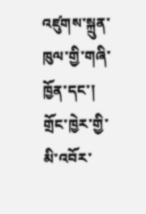འཛུགས་སྐྲུན་ཁུལ་གྱི་གཞི་ཁྱོན་དང་། གྲོང་ཁྱེར་གྱི་མི་འབོར་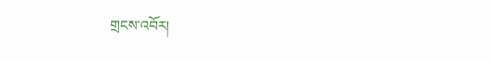གྲངས་འབོར།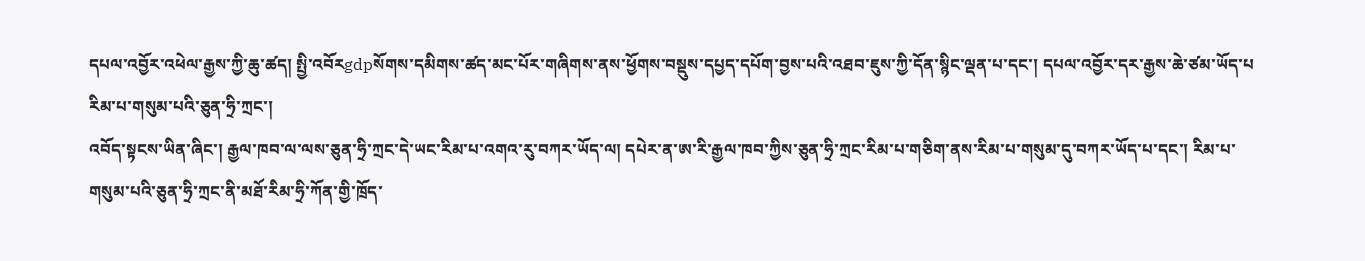དཔལ་འབྱོར་འཕེལ་རྒྱས་ཀྱི་ཆུ་ཚད། སྤྱི་འབོརgdpསོགས་དམིགས་ཚད་མང་པོར་གཞིགས་ནས་ཕྱོགས་བསྡུས་དཔྱད་དཔོག་བྱས་པའི་འཐབ་ཇུས་ཀྱི་དོན་སྙིང་ལྡན་པ་དང་། དཔལ་འབྱོར་དར་རྒྱས་ཆེ་ཙམ་ཡོད་པ
རིམ་པ་གསུམ་པའི་ཅུན་ཧྲི་ཀྲང་།
འབོད་སྟངས་ཡིན་ཞིང་། རྒྱལ་ཁབ་ལ་ལས་ཅུན་ཧྲི་ཀྲང་དེ་ཡང་རིམ་པ་འགའ་རུ་བཀར་ཡོད་ལ། དཔེར་ན་ཨ་རི་རྒྱལ་ཁབ་ཀྱིས་ཅུན་ཧྲི་ཀྲང་རིམ་པ་གཅིག་ནས་རིམ་པ་གསུམ་དུ་བཀར་ཡོད་པ་དང་། རིམ་པ་གསུམ་པའི་ཅུན་ཧྲི་ཀྲང་ནི་མཐོ་རིམ་ཧྲི་ཀོན་གྱི་ཁྲོད་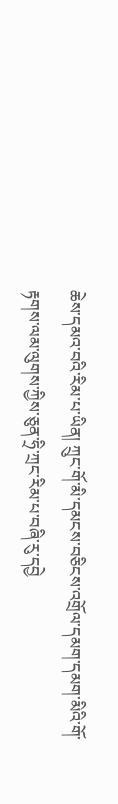ཆེས་དམའ་བའི་རིམ་པ་ཡིན། ཀྲུང་གོ་མི་དམངས་བཅིངས་འགྲོལ་དམག་དམག་མིའི་གོ་རྟགས་ལམ་ལུགས་ཀྱིས་ཅུན་ཧྲི་ཀྲང་རིམ་པ་བཞི་རུ་དབྱེ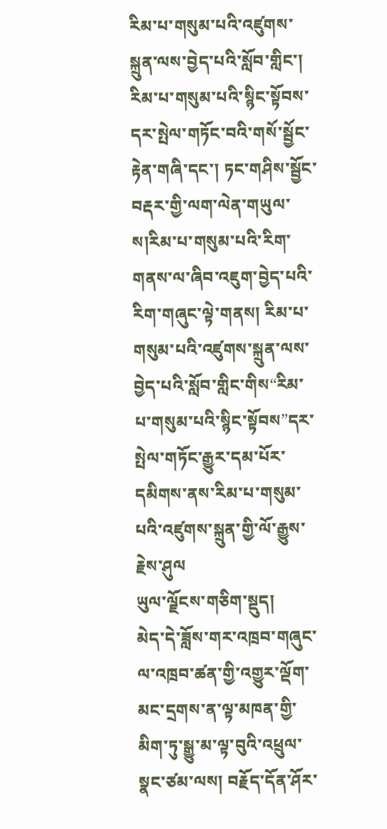རིམ་པ་གསུམ་པའི་འཛུགས་སྐྲུན་ལས་བྱེད་པའི་སློབ་གླིང་།
རིམ་པ་གསུམ་པའི་སྙིང་སྟོབས་དར་སྤེལ་གཏོང་བའི་གསོ་སྦྱོང་རྟེན་གཞི་དང་། ཏང་གཤིས་སྦྱོང་བརྡར་གྱི་ལག་ལེན་གཡུལ་ས།རིམ་པ་གསུམ་པའི་རིག་གནས་ལ་ཞིབ་འཇུག་བྱེད་པའི་རིག་གཞུང་ལྟེ་གནས། རིམ་པ་གསུམ་པའི་འཛུགས་སྐྲུན་ལས་བྱེད་པའི་སློབ་གླིང་གིས“རིམ་པ་གསུམ་པའི་སྙིང་སྟོབས”དར་སྤེལ་གཏོང་རྒྱུར་དམ་པོར་དམིགས་ནས་རིམ་པ་གསུམ་པའི་འཛུགས་སྐྲུན་གྱི་ལོ་རྒྱུས་རྗེས་ཤུལ
ཡུལ་ལྗོངས་གཅིག་སྡུད།
མེད་དེ་ཟློས་གར་འཁྲབ་གཞུང་ལ་འཁྲབ་ཚན་གྱི་འགྱུར་ལྡོག་མང་དྲགས་ན་ལྟ་མཁན་གྱི་མིག་ཏུ་སྒྱུ་མ་ལྟ་བུའི་འཕྲུལ་སྣང་ཙམ་ལས། བརྗོད་དོན་ཤོར་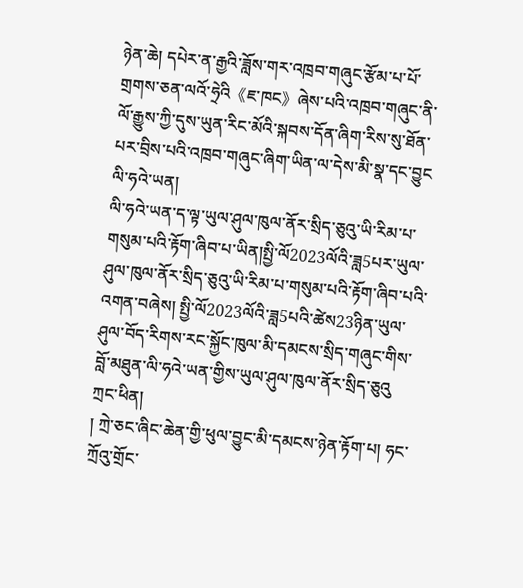ཉེན་ཆེ། དཔེར་ན་རྒྱའི་ཟློས་གར་འཁྲབ་གཞུང་རྩོམ་པ་པོ་གྲགས་ཅན་ལའོ་ཧྲེའི《ཇ་ཁང》ཞེས་པའི་འཁྲབ་གཞུང་ནི་ལོ་རྒྱུས་ཀྱི་དུས་ཡུན་རིང་མོའི་སྐབས་དོན་ཞིག་རིས་སུ་ཐོན་པར་བྲིས་པའི་འཁྲབ་གཞུང་ཞིག་ཡིན་ལ་དེས་མི་སྣ་དང་བྱུང
ལི་ཧའེ་ཡན།
ལི་ཧའེ་ཡན་ད་ལྟ་ཡུལ་ཤུལ་ཁུལ་ནོར་སྲིད་ཅུའུ་ཡི་རིམ་པ་གསུམ་པའི་རྟོག་ཞིབ་པ་ཡིན།སྤྱི་ལོ2023ལོའི་ཟླ5པར་ཡུལ་ཤུལ་ཁུལ་ནོར་སྲིད་ཅུའུ་ཡི་རིམ་པ་གསུམ་པའི་རྟོག་ཞིབ་པའི་འགན་བཞེས། སྤྱི་ལོ2023ལོའི་ཟླ5པའི་ཚེས23ཉིན་ཡུལ་ཤུལ་བོད་རིགས་རང་སྐྱོང་ཁུལ་མི་དམངས་སྲིད་གཞུང་གིས་བློ་མཐུན་ལི་ཧའེ་ཡན་གྱིས་ཡུལ་ཤུལ་ཁུལ་ནོར་སྲིད་ཅུའུ
ཀྲང་ཕིན།
། ཀྲེ་ཅང་ཞིང་ཆེན་གྱི་ཕུལ་བྱུང་མི་དམངས་ཉེན་རྟོག་པ། ཧང་ཀྲོའུ་གྲོང་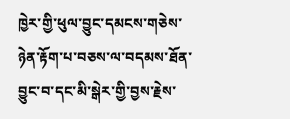ཁྱེར་གྱི་ཕུལ་བྱུང་དམངས་གཅེས་ཉེན་རྟོག་པ་བཅས་ལ་བདམས་ཐོན་བྱུང་བ་དང་མི་སྒེར་གྱི་བྱས་རྗེས་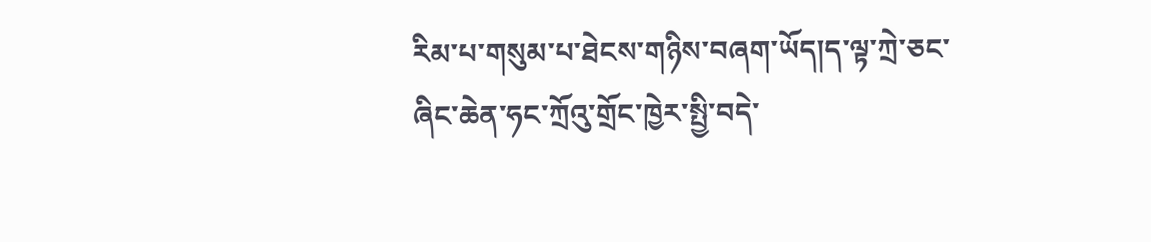རིམ་པ་གསུམ་པ་ཐེངས་གཉིས་བཞག་ཡོད།ད་ལྟ་ཀྲེ་ཅང་ཞིང་ཆེན་ཧང་ཀྲོའུ་གྲོང་ཁྱེར་སྤྱི་བདེ་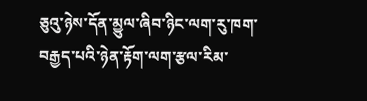ཅུའུ་ཉེས་དོན་མྱུལ་ཞིབ་ཉིང་ལག་རུ་ཁག་བརྒྱད་པའི་ཉེན་རྟོག་ལག་རྩལ་རིམ་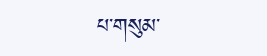པ་གསུམ་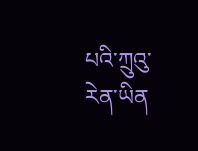པའི་ཀྲུའུ་རེན་ཡིན